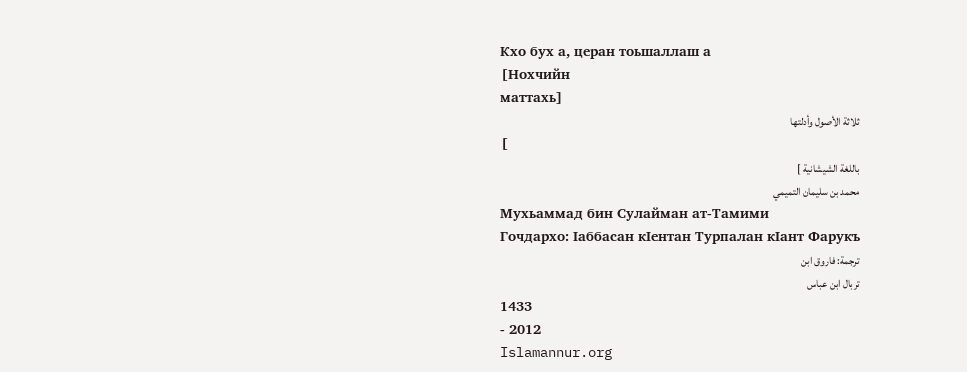Кхо бух а, церан тоьшаллаш а
[Нохчийн
маттахь]
ثلاثة الأصول وأدلتها
[
باللغة الشيشانية ]
محمد بن سليمان التميمي
Мухьаммад бин Сулайман ат-Тамими
Гочдархо: Iаббасан кIентан Турпалан кIант Фарукъ
ترجمة: فاروق ابن
تربال ابن عباس
1433
- 2012
Islamannur.org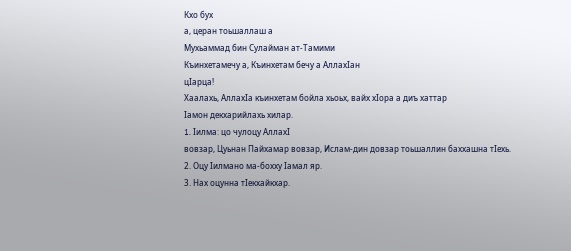Кхо бух
а, церан тоьшаллаш а
Мухьаммад бин Сулайман ат-Тамими
Къинхетамечу а, Къинхетам бечу а АллахIан
цIарца!
Хаалахь, АллахIа къинхетам бойла хьоьх, вайх хIора а диъ хаттар
Iамон декхарийлахь хилар.
1. Iилма: цо чулоцу АллахI
вовзар, Цуьнан Пайхамар вовзар, Ислам-дин довзар тоьшаллин баххашна тIехь.
2. Оцу Iилмано ма-бохху Iамал яр.
3. Нах оцунна тIекхайкхар.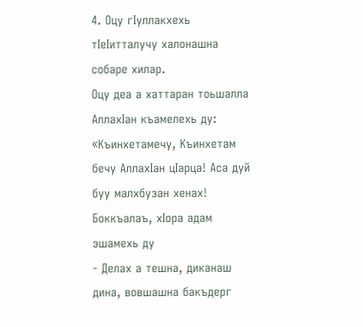4. Оцу гIуллакхехь тIеIитталучу халонашна собаре хилар.
Оцу деа а хаттаран тоьшалла АллахIан къамелехь ду:
«Къинхетамечу, Къинхетам бечу АллахIан цIарца! Аса дуй буу малхбузан хенах! Боккъалаъ, хIора адам эшамехь ду
- Делах а тешна, диканаш дина, вовшашна бакъдерг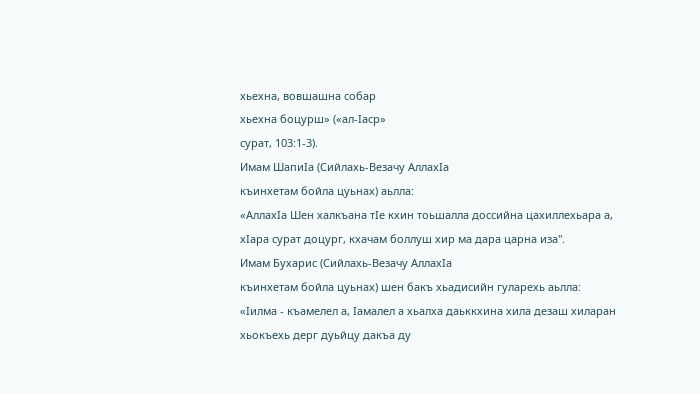хьехна, вовшашна собар
хьехна боцурш» («ал-Iаср»
сурат, 103:1-3).
Имам ШапиIа (Сийлахь-Везачу АллахIа
къинхетам бойла цуьнах) аьлла:
«АллахIа Шен халкъана тIе кхин тоьшалла доссийна цахиллехьара а,
хIара сурат доцург, кхачам боллуш хир ма дара царна иза".
Имам Бухарис (Сийлахь-Везачу АллахIа
къинхетам бойла цуьнах) шен бакъ хьадисийн гуларехь аьлла:
«Iилма - къамелел а, Iамалел а хьалха даьккхина хила дезаш хиларан
хьокъехь дерг дуьйцу дакъа ду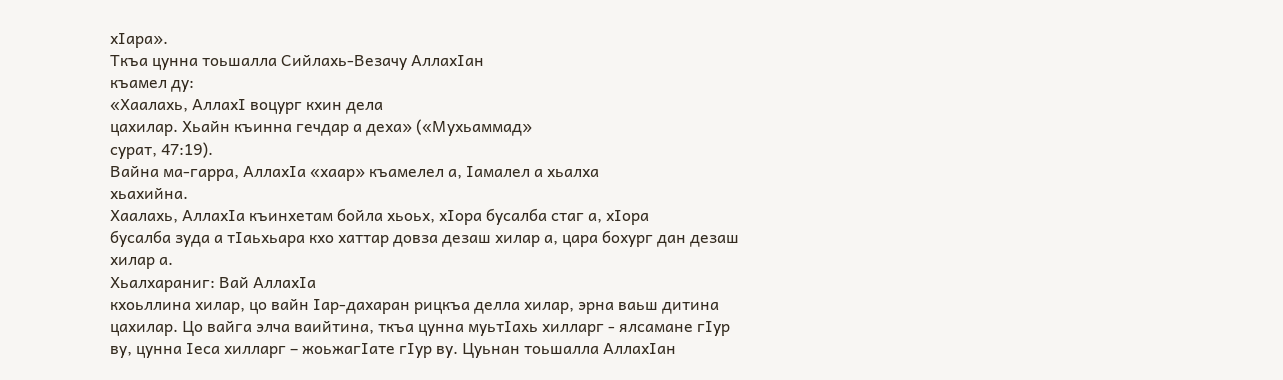хIара».
Ткъа цунна тоьшалла Сийлахь-Везачу АллахIан
къамел ду:
«Хаалахь, АллахI воцург кхин дела
цахилар. Хьайн къинна гечдар а деха» («Мухьаммад»
сурат, 47:19).
Вайна ма-гарра, АллахIа «хаар» къамелел а, Iамалел а хьалха
хьахийна.
Хаалахь, АллахIа къинхетам бойла хьоьх, хIора бусалба стаг а, хIора
бусалба зуда а тIаьхьара кхо хаттар довза дезаш хилар а, цара бохург дан дезаш
хилар а.
Хьалхараниг: Вай АллахIа
кхоьллина хилар, цо вайн Iар-дахаран рицкъа делла хилар, эрна ваьш дитина
цахилар. Цо вайга элча ваийтина, ткъа цунна муьтIахь хилларг - ялсамане гIур
ву, цунна Iеса хилларг – жоьжагIате гIур ву. Цуьнан тоьшалла АллахIан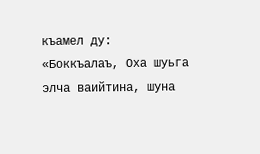къамел ду:
«Боккъалаъ, Оха шуьга элча ваийтина, шуна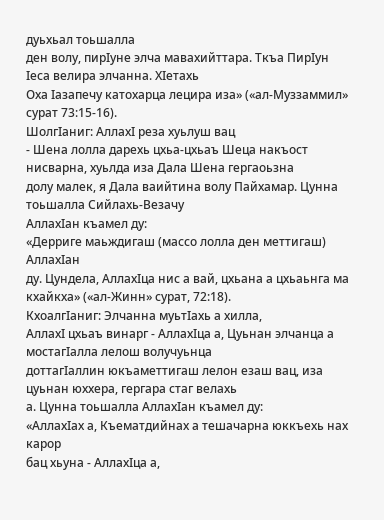дуьхьал тоьшалла
ден волу, пирIуне элча мавахийттара. Ткъа ПирIун Iеса велира элчанна. ХIетахь
Оха Iазапечу катохарца лецира иза» («ал-Муззаммил» сурат 73:15-16).
ШолгIаниг: АллахI реза хуьлуш вац
- Шена лолла дарехь цхьа-цхьаъ Шеца накъост нисварна, хуьлда иза Дала Шена гергаоьзна
долу малек, я Дала ваийтина волу Пайхамар. Цунна тоьшалла Сийлахь-Везачу
АллахIан къамел ду:
«Дерриге маьждигаш (массо лолла ден меттигаш) АллахIан
ду. Цундела, АллахIца нис а вай, цхьана а цхьаьнга ма кхайкха» («ал-Жинн» сурат, 72:18).
КхоалгIаниг: Элчанна муьтIахь а хилла,
АллахI цхьаъ винарг - АллахIца а, Цуьнан элчанца а мостагIалла лелош волучуьнца
доттагIаллин юкъаметтигаш лелон езаш вац, иза цуьнан юххера, гергара стаг велахь
а. Цунна тоьшалла АллахIан къамел ду:
«АллахIах а, Къематдийнах а тешачарна юккъехь нах карор
бац хьуна - АллахIца а,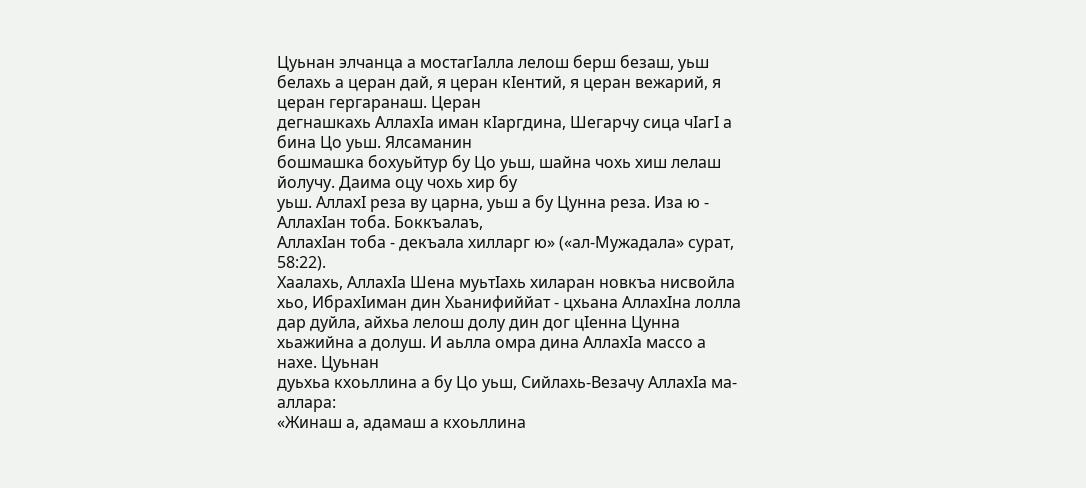Цуьнан элчанца а мостагIалла лелош берш безаш, уьш
белахь а церан дай, я церан кIентий, я церан вежарий, я церан гергаранаш. Церан
дегнашкахь АллахIа иман кIаргдина, Шегарчу сица чIагI а бина Цо уьш. Ялсаманин
бошмашка бохуьйтур бу Цо уьш, шайна чохь хиш лелаш йолучу. Даима оцу чохь хир бу
уьш. АллахI реза ву царна, уьш а бу Цунна реза. Иза ю - АллахIан тоба. Боккъалаъ,
АллахIан тоба - декъала хилларг ю» («ал-Мужадала» сурат, 58:22).
Хаалахь, АллахIа Шена муьтIахь хиларан новкъа нисвойла хьо, ИбрахIиман дин Хьанифиййат - цхьана АллахIна лолла дар дуйла, айхьа лелош долу дин дог цIенна Цунна хьажийна а долуш. И аьлла омра дина АллахIа массо а нахе. Цуьнан
дуьхьа кхоьллина а бу Цо уьш, Сийлахь-Везачу АллахIа ма-аллара:
«Жинаш а, адамаш а кхоьллина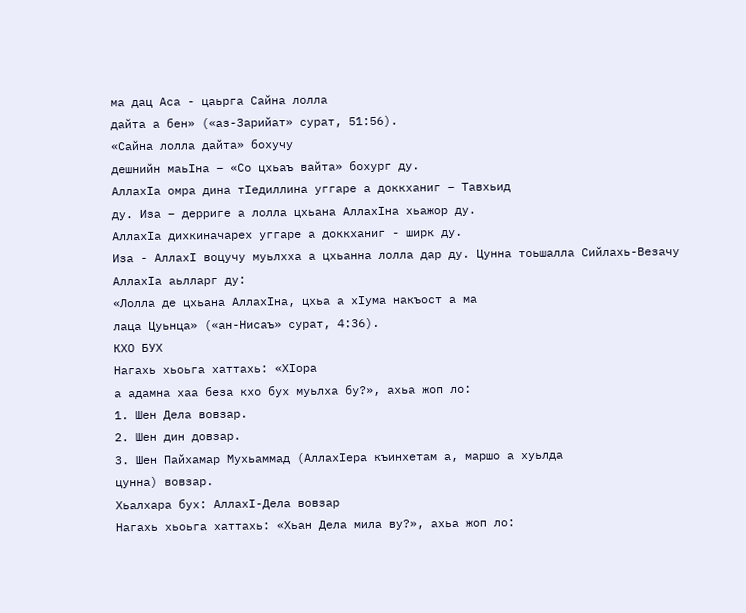ма дац Аса - цаьрга Сайна лолла
дайта а бен» («аз-Зарийат» сурат, 51:56).
«Сайна лолла дайта» бохучу
дешнийн маьIна – «Со цхьаъ вайта» бохург ду.
АллахIа омра дина тIедиллина уггаре а доккханиг – Тавхьид
ду. Иза – дерриге а лолла цхьана АллахIна хьажор ду.
АллахIа дихкиначарех уггаре а доккханиг - ширк ду.
Иза - АллахI воцучу муьлхха а цхьанна лолла дар ду. Цунна тоьшалла Сийлахь-Везачу
АллахIа аьлларг ду:
«Лолла де цхьана АллахIна, цхьа а хIума накъост а ма
лаца Цуьнца» («ан-Нисаъ» сурат, 4:36).
КХО БУХ
Нагахь хьоьга хаттахь: «ХIора
а адамна хаа беза кхо бух муьлха бу?», ахьа жоп ло:
1. Шен Дела вовзар.
2. Шен дин довзар.
3. Шен Пайхамар Мухьаммад (АллахIера къинхетам а, маршо а хуьлда
цунна) вовзар.
Хьалхара бух: АллахI-Дела вовзар
Нагахь хьоьга хаттахь: «Хьан Дела мила ву?», ахьа жоп ло: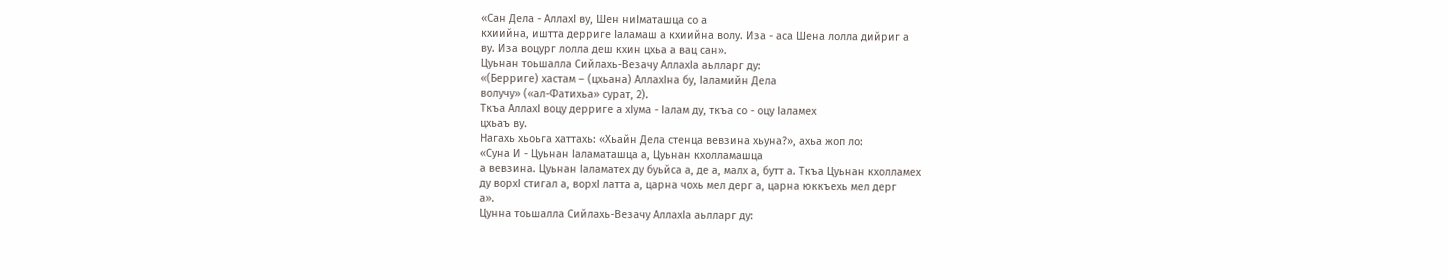«Сан Дела - АллахI ву, Шен ниIматашца со а
кхиийна, иштта дерриге Iаламаш а кхиийна волу. Иза - аса Шена лолла дийриг а
ву. Иза воцург лолла деш кхин цхьа а вац сан».
Цуьнан тоьшалла Сийлахь-Везачу АллахIа аьлларг ду:
«(Берриге) хастам – (цхьана) АллахIна бу, Iаламийн Дела
волучу» («ал-Фатихьа» сурат, 2).
Ткъа АллахI воцу дерриге а хIума - Iалам ду, ткъа со - оцу Iаламех
цхьаъ ву.
Нагахь хьоьга хаттахь: «Хьайн Дела стенца вевзина хьуна?», ахьа жоп ло:
«Суна И - Цуьнан Iаламаташца а, Цуьнан кхолламашца
а вевзина. Цуьнан Iаламатех ду буьйса а, де а, малх а, бутт а. Ткъа Цуьнан кхолламех
ду ворхI стигал а, ворхI латта а, царна чохь мел дерг а, царна юккъехь мел дерг
а».
Цунна тоьшалла Сийлахь-Везачу АллахIа аьлларг ду: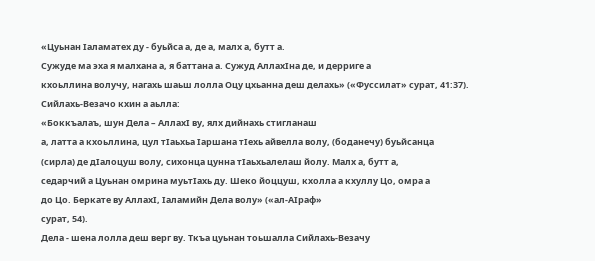«Цуьнан Iаламатех ду - буьйса а, де а, малх а, бутт а.
Сужуде ма эха я малхана а, я баттана а. Сужуд АллахIна де, и дерриге а
кхоьллина волучу, нагахь шаьш лолла Оцу цхьанна деш делахь» («Фуссилат» сурат, 41:37).
Сийлахь-Везачо кхин а аьлла:
«Боккъалаъ, шун Дела – АллахI ву, ялх дийнахь стигланаш
а, латта а кхоьллина, цул тIаьхьа Iаршана тIехь айвелла волу, (боданечу) буьйсанца
(сирла) де дIалоцуш волу, сихонца цунна тIаьхьалелаш йолу. Малх а, бутт а,
седарчий а Цуьнан омрина муьтIахь ду. Шеко йоццуш, кхолла а кхуллу Цо, омра а
до Цо. Беркате ву АллахI, Iаламийн Дела волу» («ал-АIраф»
сурат, 54).
Дела - шена лолла деш верг ву. Ткъа цуьнан тоьшалла Сийлахь-Везачу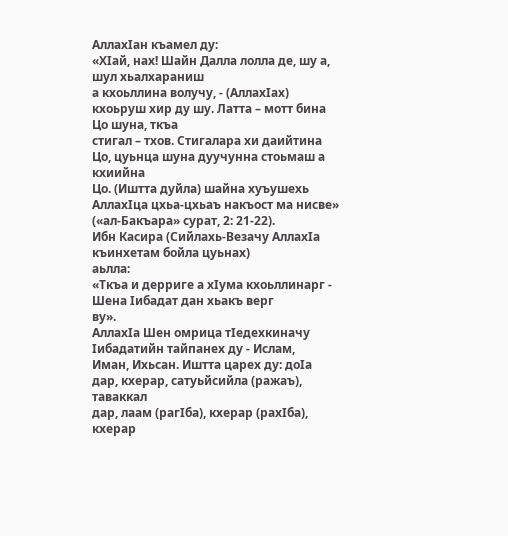АллахIан къамел ду:
«ХIай, нах! Шайн Далла лолла де, шу а, шул хьалхараниш
а кхоьллина волучу, - (АллахIах) кхоьруш хир ду шу. Латта – мотт бина Цо шуна, ткъа
стигал – тхов. Стигалара хи даийтина Цо, цуьнца шуна дуучунна стоьмаш а кхиийна
Цо. (Иштта дуйла) шайна хуъушехь АллахIца цхьа-цхьаъ накъост ма нисве» («ал-Бакъара» сурат, 2: 21-22).
Ибн Касира (Сийлахь-Везачу АллахIа къинхетам бойла цуьнах)
аьлла:
«Ткъа и дерриге а хIума кхоьллинарг - Шена Iибадат дан хьакъ верг
ву».
АллахIа Шен омрица тIедехкиначу Iибадатийн тайпанех ду - Ислам,
Иман, Ихьсан. Иштта царех ду: доIа дар, кхерар, сатуьйсийла (ражаъ), таваккал
дар, лаам (рагIба), кхерар (рахIба), кхерар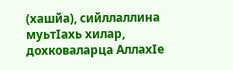(хашйа), сийллаллина муьтIахь хилар,
дохковаларца АллахIе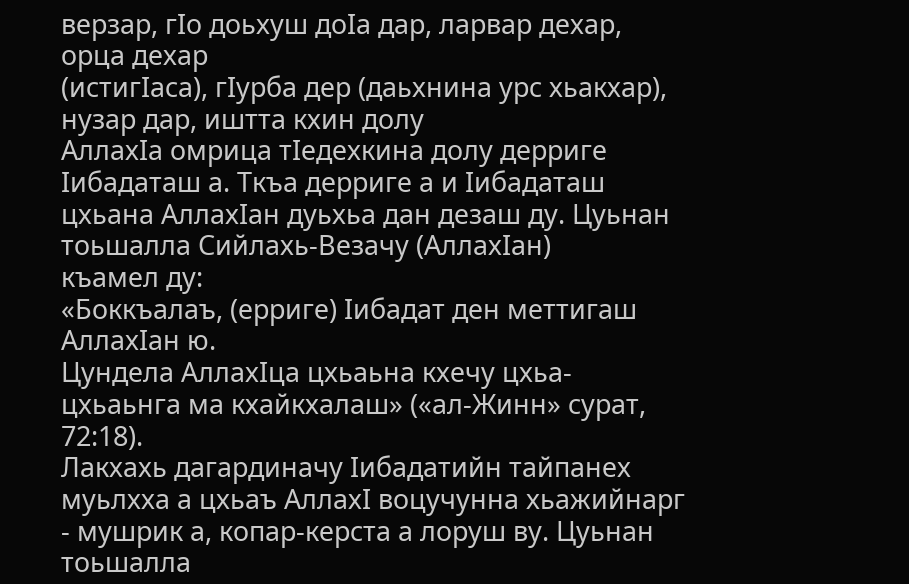верзар, гIо доьхуш доIа дар, ларвар дехар, орца дехар
(истигIаса), гIурба дер (даьхнина урс хьакхар), нузар дар, иштта кхин долу
АллахIа омрица тIедехкина долу дерриге Iибадаташ а. Ткъа дерриге а и Iибадаташ
цхьана АллахIан дуьхьа дан дезаш ду. Цуьнан тоьшалла Сийлахь-Везачу (АллахIан)
къамел ду:
«Боккъалаъ, (ерриге) Iибадат ден меттигаш АллахIан ю.
Цундела АллахIца цхьаьна кхечу цхьа-цхьаьнга ма кхайкхалаш» («ал-Жинн» сурат, 72:18).
Лакхахь дагардиначу Iибадатийн тайпанех муьлхха а цхьаъ АллахI воцучунна хьажийнарг
- мушрик а, копар-керста а лоруш ву. Цуьнан тоьшалла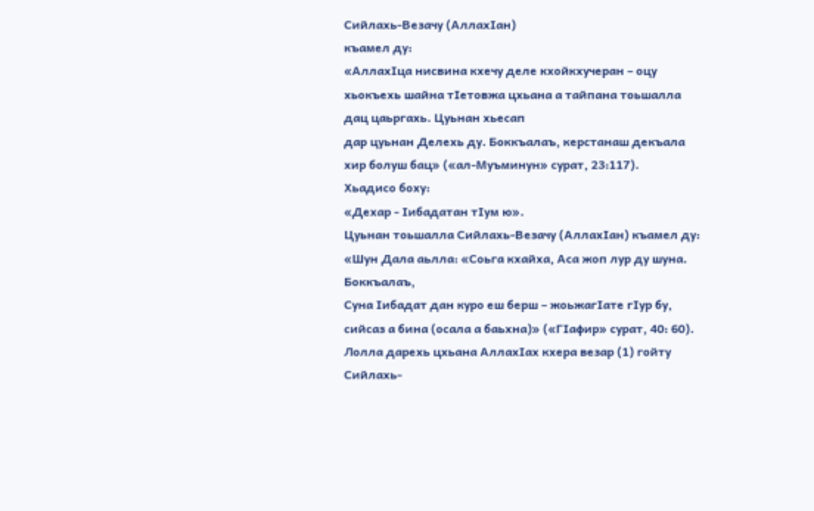Сийлахь-Везачу (АллахIан)
къамел ду:
«АллахIца нисвина кхечу деле кхойкхучеран – оцу
хьокъехь шайна тIетовжа цхьана а тайпана тоьшалла дац цаьргахь. Цуьнан хьесап
дар цуьнан Делехь ду. Боккъалаъ, керстанаш декъала хир болуш бац» («ал-Муъминун» сурат, 23:117).
Хьадисо боху:
«Дехар - Iибадатан тIум ю».
Цуьнан тоьшалла Сийлахь-Везачу (АллахIан) къамел ду:
«Шун Дала аьлла: «Соьга кхайха, Аса жоп лур ду шуна. Боккъалаъ,
Суна Iибадат дан куро еш берш – жоьжагIате гIур бу, сийсаз а бина (осала а баьхна)» («ГIафир» сурат, 40: 60).
Лолла дарехь цхьана АллахIах кхера везар (1) гойту Сийлахь-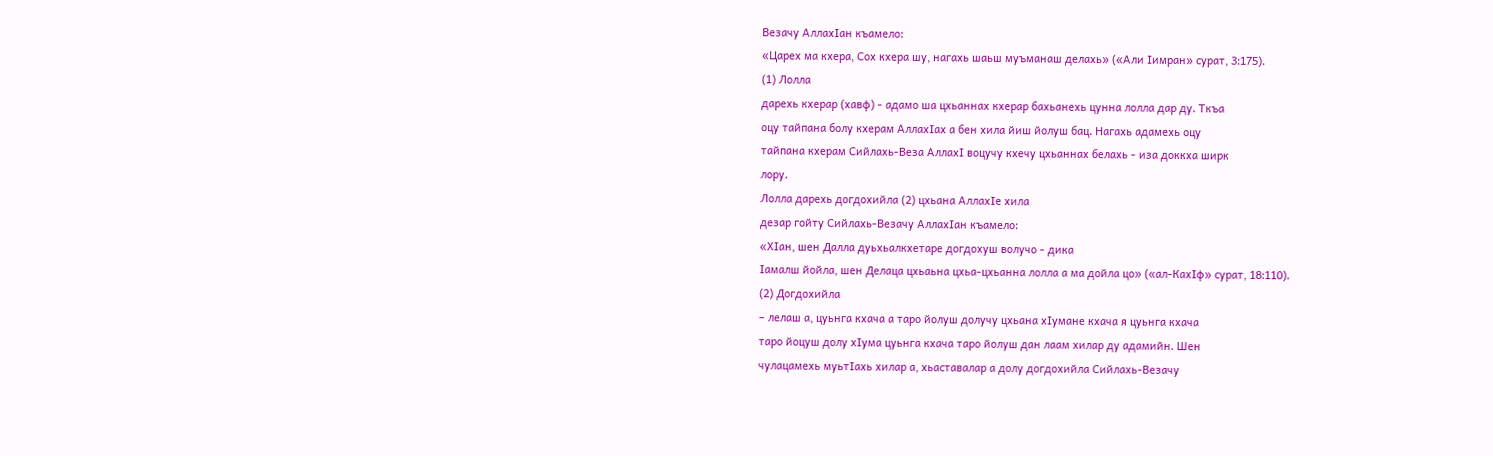Везачу АллахIан къамело:
«Царех ма кхера, Сох кхера шу, нагахь шаьш муъманаш делахь» («Али Iимран» сурат, 3:175).
(1) Лолла
дарехь кхерар (хавф) - адамо ша цхьаннах кхерар бахьанехь цунна лолла дар ду. Ткъа
оцу тайпана болу кхерам АллахIах а бен хила йиш йолуш бац. Нагахь адамехь оцу
тайпана кхерам Сийлахь-Веза АллахI воцучу кхечу цхьаннах белахь - иза доккха ширк
лору.
Лолла дарехь догдохийла (2) цхьана АллахIе хила
дезар гойту Сийлахь-Везачу АллахIан къамело:
«ХIан, шен Далла дуьхьалкхетаре догдохуш волучо - дика
Iамалш йойла, шен Делаца цхьаьна цхьа-цхьанна лолла а ма дойла цо» («ал-КахIф» сурат, 18:110).
(2) Догдохийла
– лелаш а, цуьнга кхача а таро йолуш долучу цхьана хIумане кхача я цуьнга кхача
таро йоцуш долу хIума цуьнга кхача таро йолуш дан лаам хилар ду адамийн. Шен
чулацамехь муьтIахь хилар а, хьаставалар а долу догдохийла Сийлахь-Везачу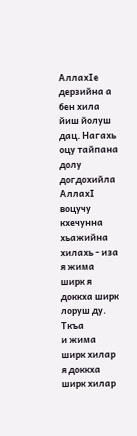АллахIе
дерзийна а бен хила йиш йолуш дац. Нагахь оцу тайпана долу догдохийла АллахI
воцучу кхечунна хьажийна хилахь - иза я жима ширк я доккха ширк лоруш ду. Ткъа
и жима ширк хилар я доккха ширк хилар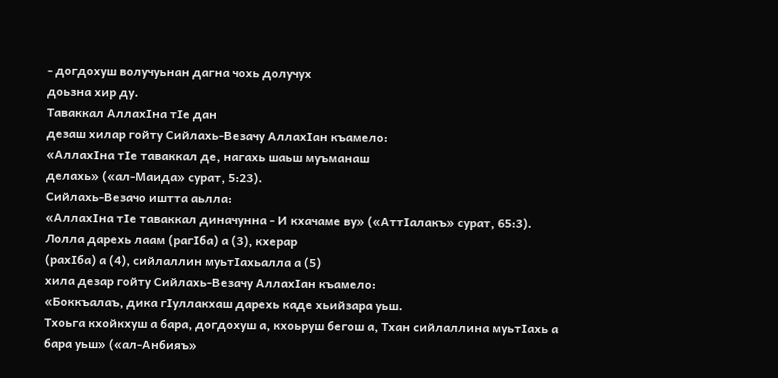- догдохуш волучуьнан дагна чохь долучух
доьзна хир ду.
Таваккал АллахIна тIе дан
дезаш хилар гойту Сийлахь-Везачу АллахIан къамело:
«АллахIна тIе таваккал де, нагахь шаьш муъманаш
делахь» («ал-Маида» сурат, 5:23).
Сийлахь-Везачо иштта аьлла:
«АллахIна тIе таваккал диначунна - И кхачаме ву» («АттIалакъ» сурат, 65:3).
Лолла дарехь лаам (рагIба) а (3), кхерар
(рахIба) а (4), сийлаллин муьтIахьалла а (5)
хила дезар гойту Сийлахь-Везачу АллахIан къамело:
«Боккъалаъ, дика гIуллакхаш дарехь каде хьийзара уьш.
Тхоьга кхойкхуш а бара, догдохуш а, кхоьруш бегош а, Тхан сийлаллина муьтIахь а
бара уьш» («ал-Анбияъ»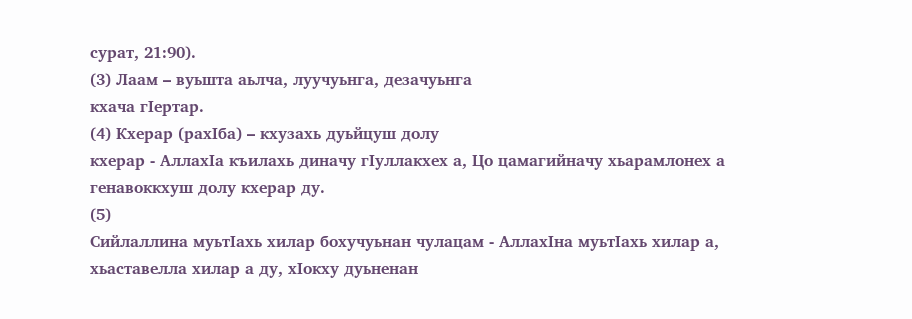сурат, 21:90).
(3) Лаам – вуьшта аьлча, луучуьнга, дезачуьнга
кхача гIертар.
(4) Кхерар (рахIба) – кхузахь дуьйцуш долу
кхерар - АллахIа къилахь диначу гIуллакхех а, Цо цамагийначу хьарамлонех а
генавоккхуш долу кхерар ду.
(5)
Сийлаллина муьтIахь хилар бохучуьнан чулацам - АллахIна муьтIахь хилар а,
хьаставелла хилар а ду, хIокху дуьненан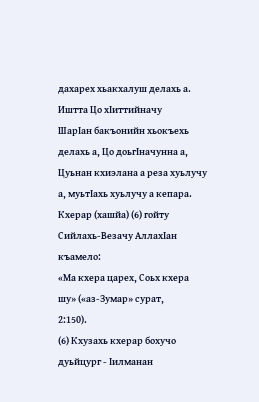дахарех хьакхалуш делахь а. Иштта Цо хIиттийначу
ШарIан бакъонийн хьокъехь делахь а, Цо доьгIначунна а, Цуьнан кхиэлана а реза хуьлучу а, муьтIахь хуьлучу а кепара.
Кхерар (хашйа) (6) гойту Сийлахь-Везачу АллахIан къамело:
«Ма кхера царех, Соьх кхера шу» («аз-Зумар» сурат,
2:150).
(6) Кхузахь кхерар бохучо дуьйцург - Iилманан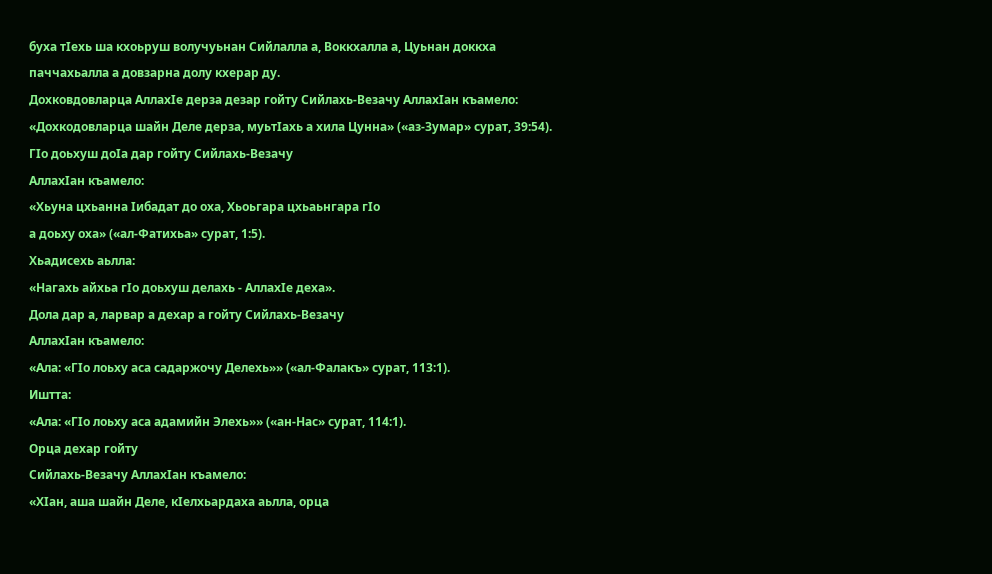буха тIехь ша кхоьруш волучуьнан Сийлалла а, Воккхалла а, Цуьнан доккха
паччахьалла а довзарна долу кхерар ду.
Дохковдовларца АллахIе дерза дезар гойту Сийлахь-Везачу АллахIан къамело:
«Дохкодовларца шайн Деле дерза, муьтIахь а хила Цунна» («аз-Зумар» сурат, 39:54).
ГIо доьхуш доIа дар гойту Сийлахь-Везачу
АллахIан къамело:
«Хьуна цхьанна Iибадат до оха, Хьоьгара цхьаьнгара гIо
а доьху оха» («ал-Фатихьа» сурат, 1:5).
Хьадисехь аьлла:
«Нагахь айхьа гIо доьхуш делахь - АллахIе деха».
Дола дар а, ларвар а дехар а гойту Сийлахь-Везачу
АллахIан къамело:
«Ала: «ГIо лоьху аса садаржочу Делехь»» («ал-Фалакъ» сурат, 113:1).
Иштта:
«Ала: «ГIо лоьху аса адамийн Элехь»» («ан-Нас» сурат, 114:1).
Орца дехар гойту
Сийлахь-Везачу АллахIан къамело:
«ХIан, аша шайн Деле, кIелхьардаха аьлла, орца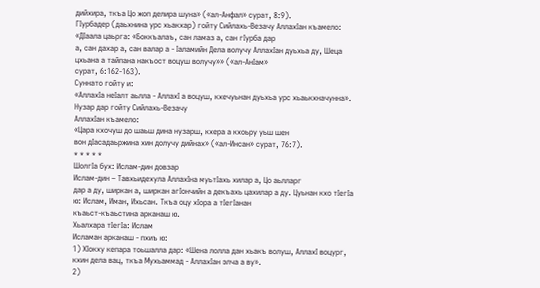дийхира, ткъа Цо жоп делира шуна» («ал-Анфал» сурат, 8:9).
ГIурбадер (даьхнина урс хьакхар) гойту Сийлахь-Везачу АллахIан къамело:
«ДIаала цаьрга: «Боккъалаъ, сан ламаз а, сан гIурба дар
а, сан дахар а, сан валар а - Iаламийн Дела волучу АллахIан дуьхьа ду, Шеца
цхьана а тайпана накъост воцуш волучу»» («ал-АнIам»
сурат, 6:162-163).
Суннато гойту и:
«АллахIа неIалт аьлла - АллахI а воцуш, кхечуьнан дуьхьа урс хьаькхначунна».
Нузар дар гойту Сийлахь-Везачу
АллахIан къамело:
«Цара кхочуш до шаьш дина нузарш, кхера а кхоьру уьш шен
вон дIасадаьржина хин долучу дийнах» («ал-Инсан» сурат, 76:7).
* * * * *
ШолгIа бух: Ислам-дин довзар
Ислам-дин – Тавхьидехула АллахIна муьтIахь хилар а, Цо аьлларг
дар а ду, ширкан а, ширкан агIончийн а декъахь цахилар а ду. Цуьнан кхо тIегIа
ю: Ислам, Иман, Ихьсан. Ткъа оцу хIора а тIегIанан
къаьст-къаьстина арканаш ю.
Хьалхара тIегIа: Ислам
Исламан арканаш - пхиъ ю:
1) ХIокху кепара тоьшалла дар: «Шена лолла дан хьакъ волуш, АллахI воцург,
кхин дела вац, ткъа Мухьаммад - АллахIан элча а ву».
2)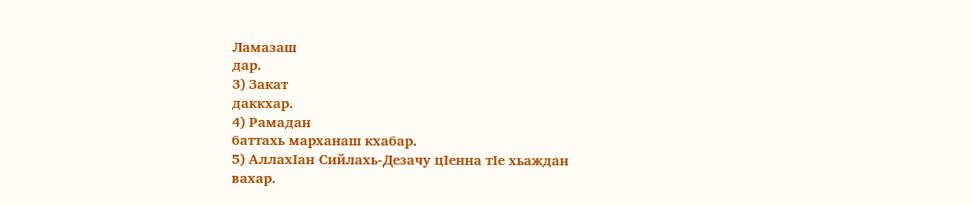Ламазаш
дар.
3) Закат
даккхар.
4) Рамадан
баттахь марханаш кхабар.
5) АллахIан Сийлахь-Дезачу цIенна тIе хьаждан
вахар.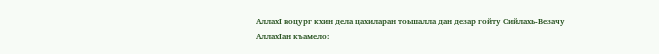АллахI воцург кхин дела цахиларан тоьшалла дан дезар гойту Сийлахь-Везачу
АллахIан къамело: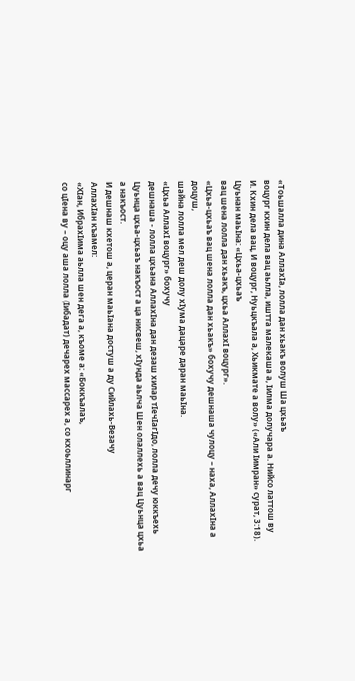«Тоьшалла дина АллахIа, лолла дан хьакъ волуш Ша цхьаъ
воцург кхин дела вац аьлла, иштта малекаша а, Iилма долучара а. Нийсо латтош ву
И. Кхин дела вац, И воцург, Нуьцкъала а, Хьикмате а волу» («Али Iимран» сурат, 3:18).
Цуьнан маьIна: «Цхьа-цхьаъ
вац шена лолла дан хьакъ, цхьа АллахI воцург».
«Цхьа-цхьаъ вац шена лолла дан хьакъ» бохучу дешнаша чулоцу – наха, АллахIна а доцуш,
шайна лолла мел деш долу хIума дацаре даран маьIна.
«Цхьа АллахI воцург» бохучу
дешнаша - лолла цхьана АллахIна дан дезаш хилар тIечIагIдо, лолла дечу юккъехь
Цуьнца цхьа-цхьаъ накъост а ца нисвеш, хIунда аьлча Шен олаллехь а вац Цуьнца цхьа
а накъост.
И дешнаш кхетош а, церан маьIана достуш а ду Сийлахь-Везачу
АллахIан къамел:
«ХIан, ИбрахIима аьлла шен дега а, къоме а: «Боккъалаъ,
со цIена ву – оцу аша лолла (Iибадат) дечарех массарех а, со кхоьллинарг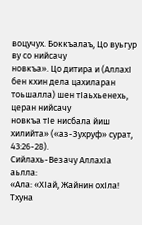воцучух. Боккъалаъ, Цо вуьгур ву со нийсачу
новкъа». Цо дитира и (АллахI бен кхин дела цахиларан тоьшалла) шен тIаьхьенехь, церан нийсачу
новкъа тIе нисбала йиш
хилийта» («аз-Зухруф» сурат, 43:26-28).
Сийлахь-Везачу АллахIа аьлла:
«Ала: «ХIай, Жайнин охIла! Тхуна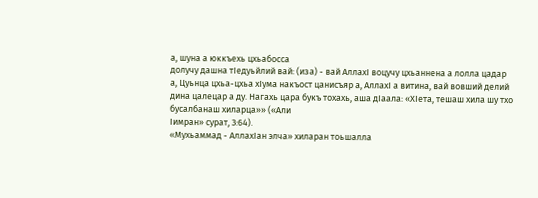а, шуна а юккъехь цхьабосса
долучу дашна тIедуьйлий вай: (иза) - вай АллахI воцучу цхьаннена а лолла цадар
а, Цуьнца цхьа-цхьа хIума накъост цанисъяр а, АллахI а витина, вай вовший делий
дина цалецар а ду. Нагахь цара букъ тохахь, аша дIаала: «ХIета, тешаш хила шу тхо
бусалбанаш хиларца»» («Али
Iимран» сурат, 3:64).
«Мухьаммад - АллахIан элча» хиларан тоьшалла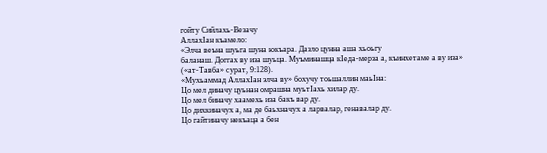гойту Сийлахь-Везачу
АллахIан къамело:
«Элча веъна шуьга шуна юкъара. Дазло цунна аша хьоьгу
баланаш. Доггах ву иза шуьца. Муъминашца кIеда-мерза а, къинхетаме а ву иза» («ат-Тавба» сурат, 9:128).
«Мухьаммад АллахIан элча ву» бохучу тоьшаллин маьIна:
Цо мел диначу цуьнан омрашна муьтIахь хилар ду.
Цо мел биначу хаамехь иза бакъ вар ду.
Цо дихкиначух а, ма де баьхначух а ларвалар, генавалар ду.
Цо гайтиначу некъаца а бен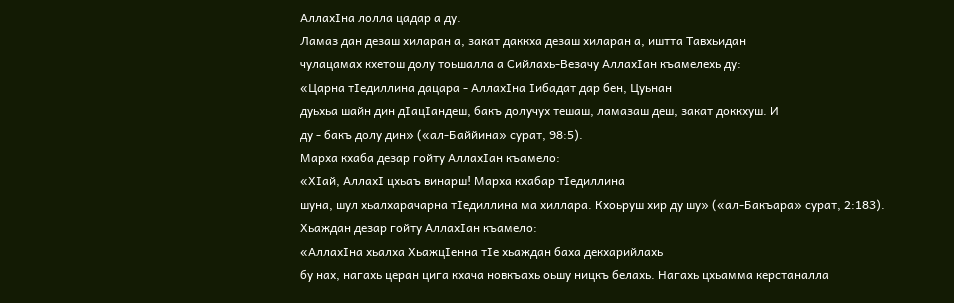АллахIна лолла цадар а ду.
Ламаз дан дезаш хиларан а, закат даккха дезаш хиларан а, иштта Тавхьидан
чулацамах кхетош долу тоьшалла а Сийлахь-Везачу АллахIан къамелехь ду:
«Царна тIедиллина дацара - АллахIна Iибадат дар бен, Цуьнан
дуьхьа шайн дин дIацIандеш, бакъ долучух тешаш, ламазаш деш, закат доккхуш. И
ду - бакъ долу дин» («ал-Баййина» сурат, 98:5).
Марха кхаба дезар гойту АллахIан къамело:
«ХIай, АллахI цхьаъ винарш! Марха кхабар тIедиллина
шуна, шул хьалхарачарна тIедиллина ма хиллара. Кхоьруш хир ду шу» («ал-Бакъара» сурат, 2:183).
Хьаждан дезар гойту АллахIан къамело:
«АллахIна хьалха ХьажцIенна тIе хьаждан баха декхарийлахь
бу нах, нагахь церан цига кхача новкъахь оьшу ницкъ белахь. Нагахь цхьамма керстаналла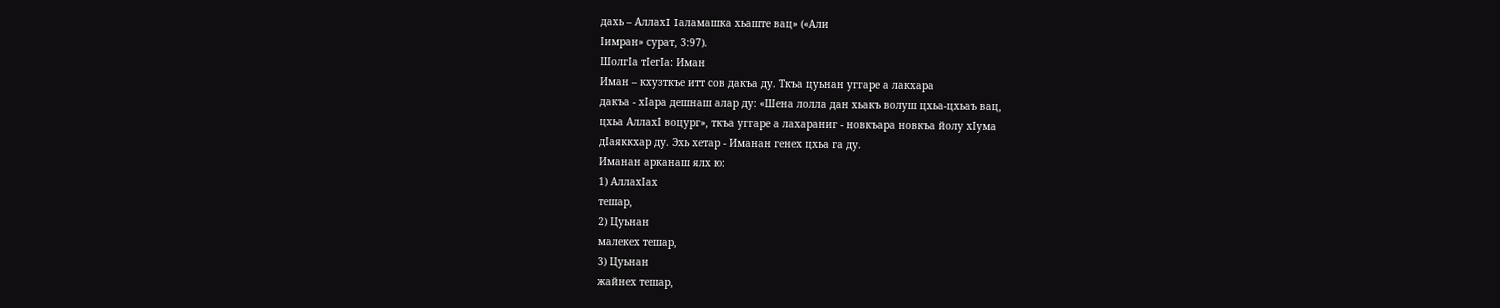дахь – АллахI Iаламашка хьаште вац» («Али
Iимран» сурат, 3:97).
ШолгIа тIегIа: Иман
Иман – кхузткъе итт сов дакъа ду. Ткъа цуьнан уггаре а лакхара
дакъа - хIара дешнаш алар ду: «Шена лолла дан хьакъ волуш цхьа-цхьаъ вац,
цхьа АллахI воцург», ткъа уггаре а лахараниг - новкъара новкъа йолу хIума
дIаяккхар ду. Эхь хетар - Иманан генех цхьа га ду.
Иманан арканаш ялх ю:
1) АллахIах
тешар,
2) Цуьнан
малекех тешар,
3) Цуьнан
жайнех тешар,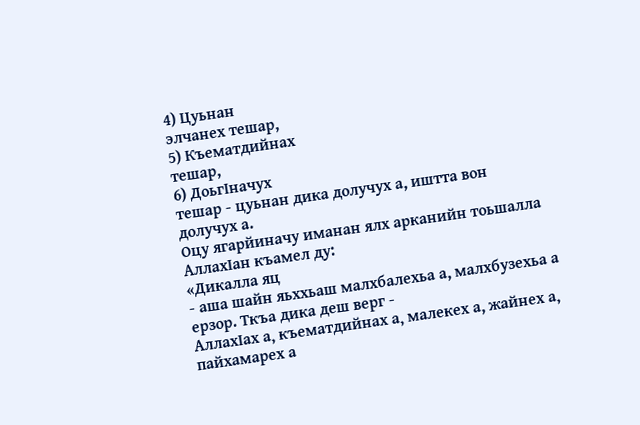4) Цуьнан
элчанех тешар,
5) Къематдийнах
тешар,
6) ДоьгIначух
тешар - цуьнан дика долучух а, иштта вон долучух а.
Оцу ягарйиначу иманан ялх арканийн тоьшалла АллахIан къамел ду:
«Дикалла яц
- аша шайн яьххьаш малхбалехьа а, малхбузехьа а ерзор. Ткъа дика деш верг -
АллахIах а‚ къематдийнах а‚ малекех а, жайнех а‚ пайхамарех а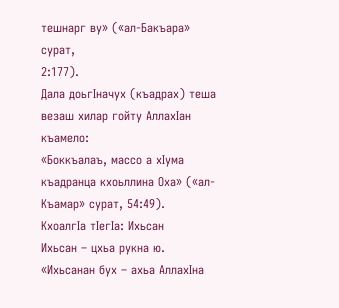тешнарг ву» («ал-Бакъара» сурат,
2:177).
Дала доьгIначух (къадрах) теша везаш хилар гойту АллахIан
къамело:
«Боккъалаъ, массо а хIума къадранца кхоьллина Оха» («ал-Къамар» сурат, 54:49).
КхоалгIа тIегIа: Ихьсан
Ихьсан – цхьа рукна ю. «Ихьсанан бух – ахьа АллахIна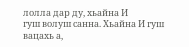лолла дар ду, хьайна И
гуш волуш санна. Хьайна И гуш вацахь а,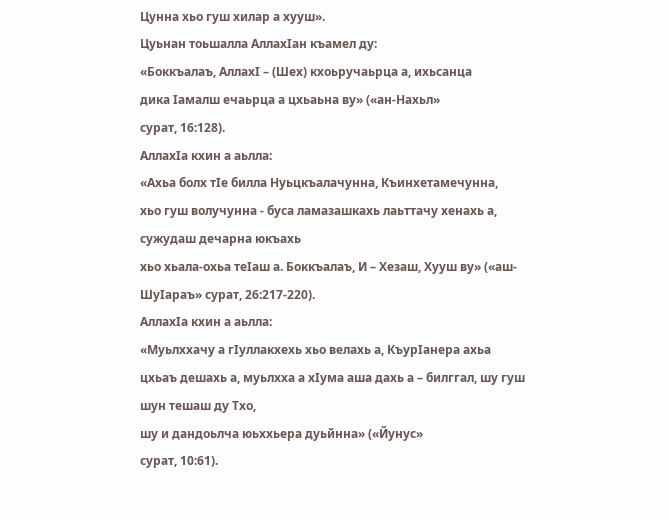Цунна хьо гуш хилар а хууш».
Цуьнан тоьшалла АллахIан къамел ду:
«Боккъалаъ, АллахI – (Шех) кхоьручаьрца а, ихьсанца
дика Iамалш ечаьрца а цхьаьна ву» («ан-Нахьл»
сурат, 16:128).
АллахIа кхин а аьлла:
«Ахьа болх тIе билла Нуьцкъалачунна, Къинхетамечунна,
хьо гуш волучунна - буса ламазашкахь лаьттачу хенахь а, сужудаш дечарна юкъахь
хьо хьала-охьа теIаш а. Боккъалаъ, И – Хезаш, Хууш ву» («аш-ШуIараъ» сурат, 26:217-220).
АллахIа кхин а аьлла:
«Муьлххачу а гIуллакхехь хьо велахь а, КъурIанера ахьа
цхьаъ дешахь а, муьлхха а хIума аша дахь а – билггал, шу гуш шун тешаш ду Тхо,
шу и дандоьлча юьххьера дуьйнна» («Йунус»
сурат, 10:61).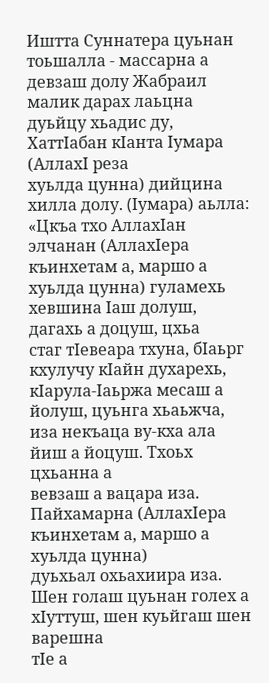Иштта Суннатера цуьнан тоьшалла - массарна а девзаш долу Жабраил
малик дарах лаьцна дуьйцу хьадис ду, ХаттIабан кIанта Iумара (АллахI реза
хуьлда цунна) дийцина хилла долу. (Iумара) аьлла:
«Цкъа тхо АллахIан элчанан (АллахIера
къинхетам а, маршо а хуьлда цунна) гуламехь хевшина Iаш долуш, дагахь а доцуш, цхьа
стаг тIевеара тхуна, бIаьрг кхулучу кIайн духарехь, кIарула-Iаьржа месаш а
йолуш, цуьнга хьаьжча, иза некъаца ву-кха ала йиш а йоцуш. Тхоьх цхьанна а
вевзаш а вацара иза. Пайхамарна (АллахIера къинхетам а, маршо а хуьлда цунна)
дуьхьал охьахиира иза. Шен голаш цуьнан голех а хIуттуш, шен куьйгаш шен варешна
тIе а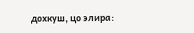дохкуш, цо элира: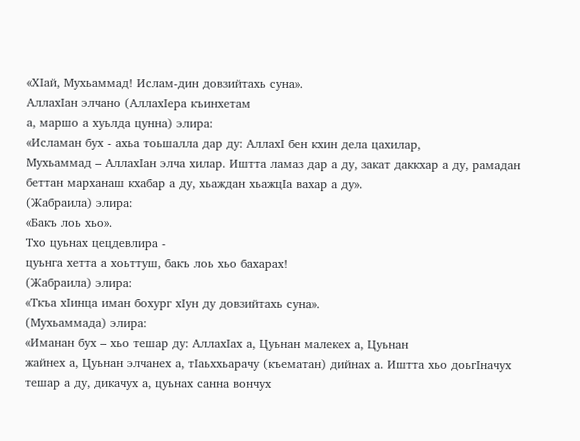«ХIай, Мухьаммад! Ислам-дин довзийтахь суна».
АллахIан элчано (АллахIера къинхетам
а, маршо а хуьлда цунна) элира:
«Исламан бух - ахьа тоьшалла дар ду: АллахI бен кхин дела цахилар,
Мухьаммад – АллахIан элча хилар. Иштта ламаз дар а ду, закат даккхар а ду, рамадан
беттан марханаш кхабар а ду, хьаждан хьажцIа вахар а ду».
(Жабраила) элира:
«Бакъ лоь хьо».
Тхо цуьнах цецдевлира -
цуьнга хетта а хоьттуш, бакъ лоь хьо бахарах!
(Жабраила) элира:
«Ткъа хIинца иман бохург хIун ду довзийтахь суна».
(Мухьаммада) элира:
«Иманан бух – хьо тешар ду: АллахIах а, Цуьнан малекех а, Цуьнан
жайнех а, Цуьнан элчанех а, тIаьххьарачу (къематан) дийнах а. Иштта хьо доьгIначух
тешар а ду, дикачух а, цуьнах санна вончух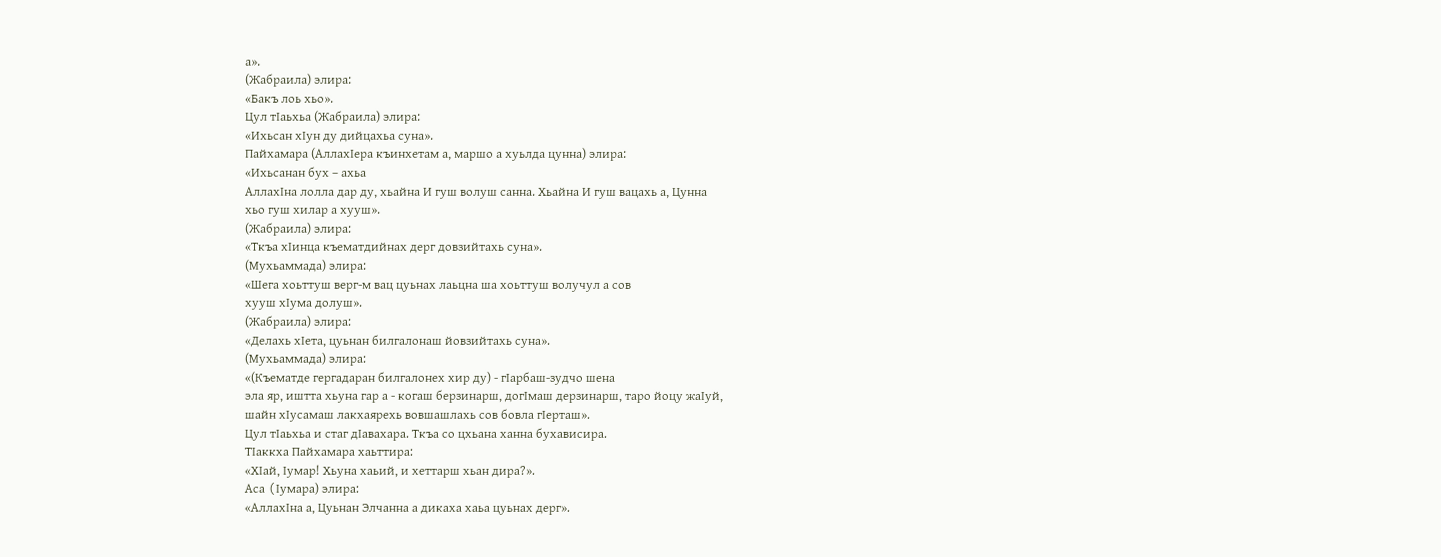а».
(Жабраила) элира:
«Бакъ лоь хьо».
Цул тIаьхьа (Жабраила) элира:
«Ихьсан хIун ду дийцахьа суна».
Пайхамара (АллахIера къинхетам а, маршо а хуьлда цунна) элира:
«Ихьсанан бух – ахьа
АллахIна лолла дар ду, хьайна И гуш волуш санна. Хьайна И гуш вацахь а, Цунна
хьо гуш хилар а хууш».
(Жабраила) элира:
«Ткъа хIинца къематдийнах дерг довзийтахь суна».
(Мухьаммада) элира:
«Шега хоьттуш верг-м вац цуьнах лаьцна ша хоьттуш волучул а сов
хууш хIума долуш».
(Жабраила) элира:
«Делахь хIета, цуьнан билгалонаш йовзийтахь суна».
(Мухьаммада) элира:
«(Къематде гергадаран билгалонех хир ду) - гIарбаш-зудчо шена
эла яр, иштта хьуна гар а - когаш берзинарш, догIмаш дерзинарш, таро йоцу жаIуй,
шайн хIусамаш лакхаярехь вовшашлахь сов бовла гIерташ».
Цул тIаьхьа и стаг дIавахара. Ткъа со цхьана ханна бухависира.
ТIаккха Пайхамара хаьттира:
«ХIай, Iумар! Хьуна хаьий, и хеттарш хьан дира?».
Аса (Iумара) элира:
«АллахIна а, Цуьнан Элчанна а дикаха хаьа цуьнах дерг».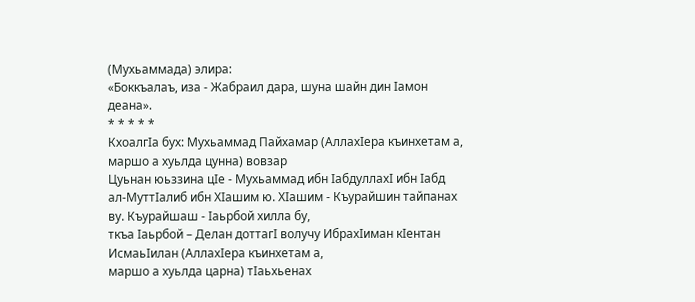(Мухьаммада) элира:
«Боккъалаъ, иза - Жабраил дара, шуна шайн дин Iамон деана».
* * * * *
КхоалгIа бух: Мухьаммад Пайхамар (АллахIера къинхетам а, маршо а хуьлда цунна) вовзар
Цуьнан юьззина цIе - Мухьаммад ибн IабдуллахI ибн Iабд ал-МуттIалиб ибн ХIашим ю. ХIашим - Къурайшин тайпанах ву. Къурайшаш - Iаьрбой хилла бу,
ткъа Iаьрбой – Делан доттагI волучу ИбрахIиман кIентан ИсмаьIилан (АллахIера къинхетам а,
маршо а хуьлда царна) тIаьхьенах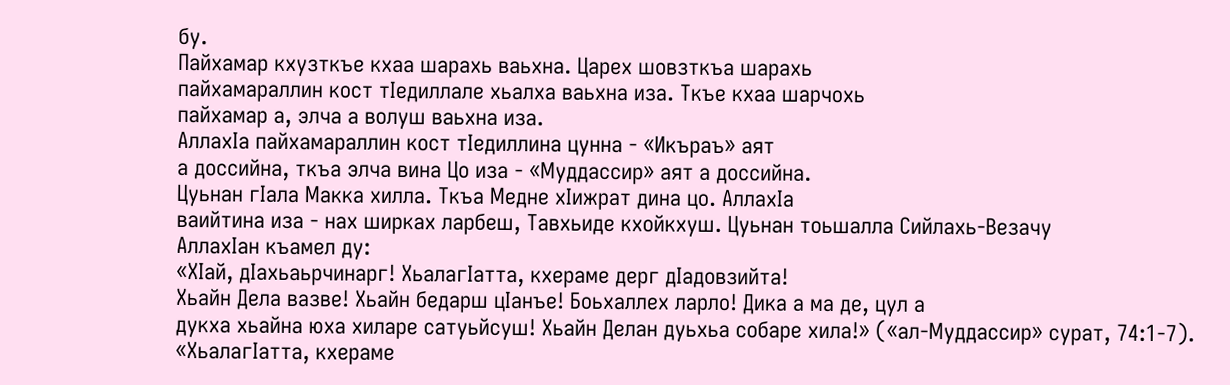бу.
Пайхамар кхузткъе кхаа шарахь ваьхна. Царех шовзткъа шарахь
пайхамараллин кост тIедиллале хьалха ваьхна иза. Ткъе кхаа шарчохь
пайхамар а, элча а волуш ваьхна иза.
АллахIа пайхамараллин кост тIедиллина цунна - «Икъраъ» аят
а доссийна, ткъа элча вина Цо иза - «Муддассир» аят а доссийна.
Цуьнан гIала Макка хилла. Ткъа Медне хIижрат дина цо. АллахIа
ваийтина иза - нах ширках ларбеш, Тавхьиде кхойкхуш. Цуьнан тоьшалла Сийлахь-Везачу
АллахIан къамел ду:
«ХIай, дIахьаьрчинарг! ХьалагIатта, кхераме дерг дIадовзийта!
Хьайн Дела вазве! Хьайн бедарш цIанъе! Боьхаллех ларло! Дика а ма де, цул а
дукха хьайна юха хиларе сатуьйсуш! Хьайн Делан дуьхьа собаре хила!» («ал-Муддассир» сурат, 74:1-7).
«ХьалагIатта, кхераме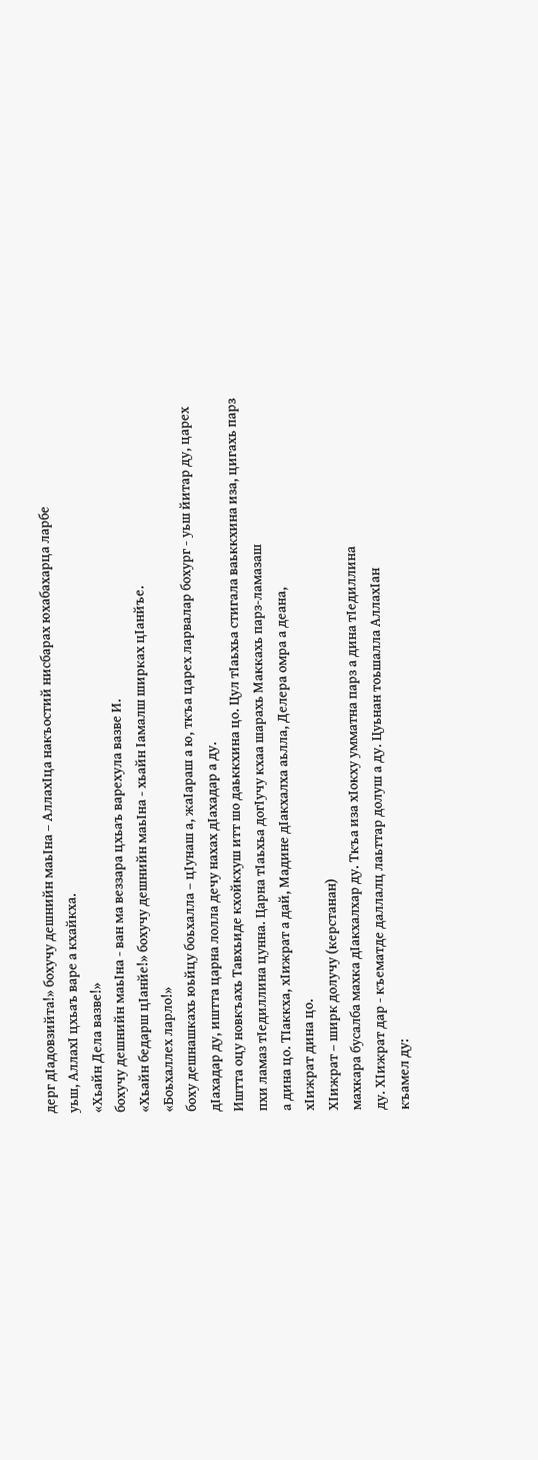дерг дIадовзийта!» бохучу дешнийн маьIна – АллахIца накъостий нисбарах юхабахарца ларбе
уьш, АллахI цхьаъ варе а кхайкха.
«Хьайн Дела вазве!»
бохучу дешнийн маьIна - ван ма веззара цхьаъ варехула вазве И.
«Хьайн бедарш цIанйе!» бохучу дешнийн маьIна - хьайн Iамалш ширках цIанйъе.
«Боьхаллех ларло!»
боху дешнашкахь юьйцу боьхалла – цIунаш а, жаIараш а ю, ткъа царех ларвалар бохург - уьш йитар ду, царех
дIахадар ду, иштта царна лолла дечу нахах дIахадар а ду.
Иштта оцу новкъахь Тавхьиде кхойкхуш итт шо даьккхина цо. Цул тIаьхьа стигала ваьккхина иза, цигахь парз
пхи ламаз тIедиллина цунна. Царна тIаьхьа догIучу кхаа шарахь Маккахь парз-ламазаш
а дина цо. ТIаккха, хIижрат а дай, Мадине дIакхалха аьлла, Делера омра а деана,
хIижрат дина цо.
ХIижрат – ширк долучу (керстанан)
махкара бусалба махка дIакхалхар ду. Ткъа иза хIокху умматна парз а дина тIедиллина
ду. ХIижрат дар - къематде даллалц лаьттар долуш а ду. Цуьнан тоьшалла АллахIан
къамел ду: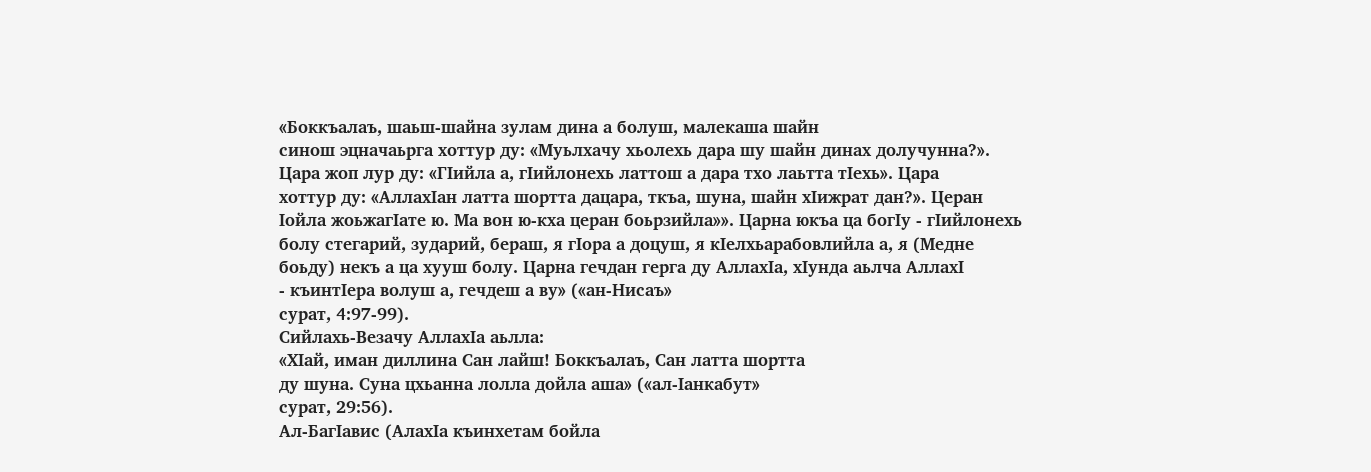«Боккъалаъ, шаьш-шайна зулам дина а болуш, малекаша шайн
синош эцначаьрга хоттур ду: «Муьлхачу хьолехь дара шу шайн динах долучунна?».
Цара жоп лур ду: «ГIийла а, гIийлонехь латтош а дара тхо лаьтта тIехь». Цара
хоттур ду: «АллахIан латта шортта дацара, ткъа, шуна, шайн хIижрат дан?». Церан
Iойла жоьжагIате ю. Ма вон ю-кха церан боьрзийла»». Царна юкъа ца богIу - гIийлонехь
болу стегарий, зударий, бераш, я гIора а доцуш, я кIелхьарабовлийла а, я (Медне
боьду) некъ а ца хууш болу. Царна гечдан герга ду АллахIа, хIунда аьлча АллахI
- къинтIера волуш а, гечдеш а ву» («ан-Нисаъ»
сурат, 4:97-99).
Сийлахь-Везачу АллахIа аьлла:
«ХIай, иман диллина Сан лайш! Боккъалаъ, Сан латта шортта
ду шуна. Суна цхьанна лолла дойла аша» («ал-Iанкабут»
сурат, 29:56).
Ал-БагIавис (АлахIа къинхетам бойла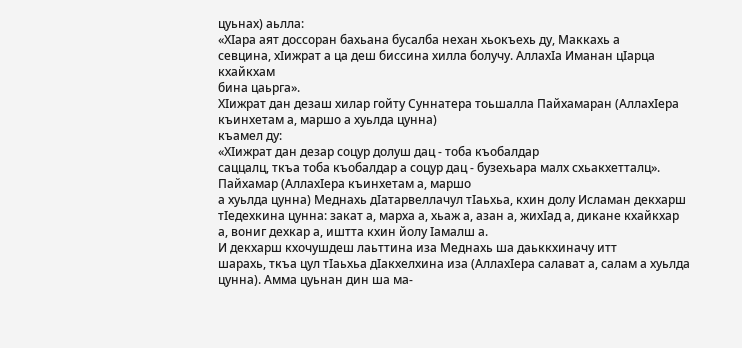цуьнах) аьлла:
«ХIара аят доссоран бахьана бусалба нехан хьокъехь ду, Маккахь а
севцина, хIижрат а ца деш биссина хилла болучу. АллахIа Иманан цIарца кхайкхам
бина цаьрга».
ХIижрат дан дезаш хилар гойту Суннатера тоьшалла Пайхамаран (АллахIера къинхетам а, маршо а хуьлда цунна)
къамел ду:
«ХIижрат дан дезар соцур долуш дац - тоба къобалдар
саццалц, ткъа тоба къобалдар а соцур дац - бузехьара малх схьакхетталц».
Пайхамар (АллахIера къинхетам а, маршо
а хуьлда цунна) Меднахь дIатарвеллачул тIаьхьа, кхин долу Исламан декхарш
тIедехкина цунна: закат а, марха а, хьаж а, азан а, жихIад а, дикане кхайкхар
а, вониг дехкар а, иштта кхин йолу Iамалш а.
И декхарш кхочушдеш лаьттина иза Меднахь ша даьккхиначу итт
шарахь, ткъа цул тIаьхьа дIакхелхина иза (АллахIера салават а, салам а хуьлда
цунна). Амма цуьнан дин ша ма-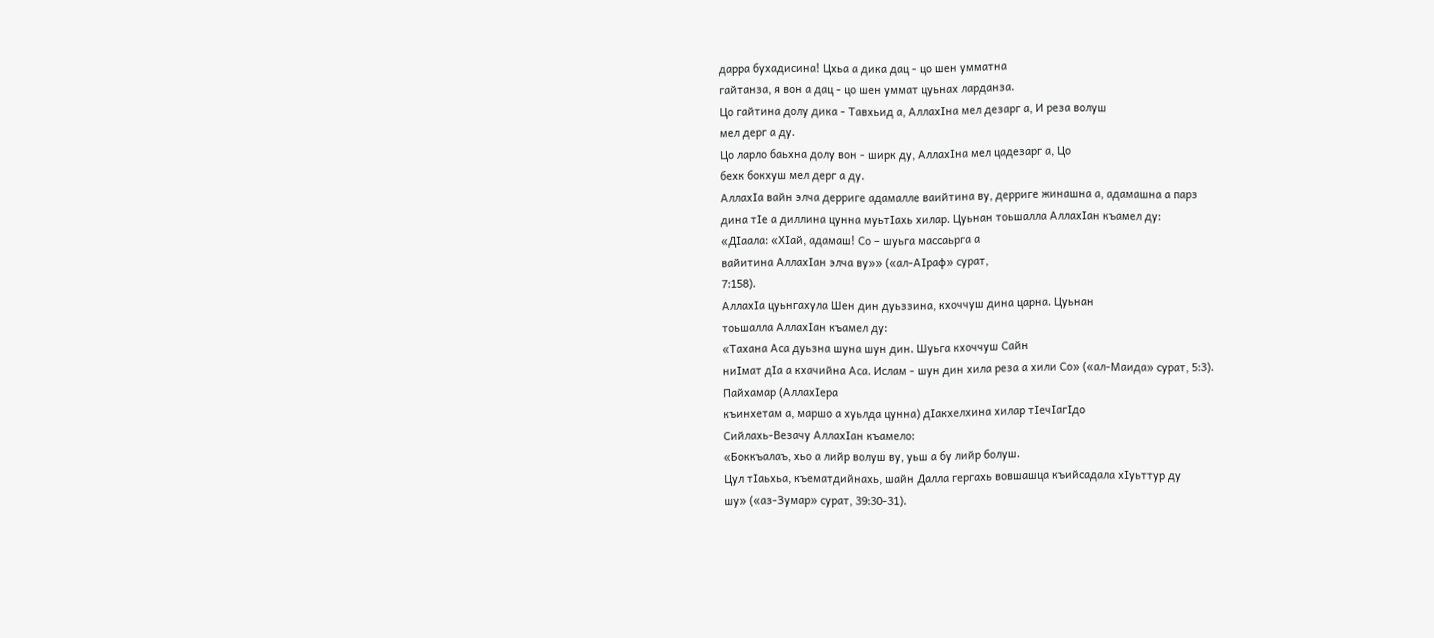дарра бухадисина! Цхьа а дика дац - цо шен умматна
гайтанза, я вон а дац - цо шен уммат цуьнах ларданза.
Цо гайтина долу дика - Тавхьид а, АллахIна мел дезарг а, И реза волуш
мел дерг а ду.
Цо ларло баьхна долу вон - ширк ду, АллахIна мел цадезарг а, Цо
бехк бокхуш мел дерг а ду.
АллахIа вайн элча дерриге адамалле ваийтина ву, дерриге жинашна а, адамашна а парз
дина тIе а диллина цунна муьтIахь хилар. Цуьнан тоьшалла АллахIан къамел ду:
«ДIаала: «ХIай, адамаш! Со – шуьга массаьрга а
вайитина АллахIан элча ву»» («ал-АIраф» сурат,
7:158).
АллахIа цуьнгахула Шен дин дуьззина, кхоччуш дина царна. Цуьнан
тоьшалла АллахIан къамел ду:
«Тахана Аса дуьзна шуна шун дин. Шуьга кхоччуш Сайн
ниIмат дIа а кхачийна Аса. Ислам - шун дин хила реза а хили Со» («ал-Маида» сурат, 5:3).
Пайхамар (АллахIера
къинхетам а, маршо а хуьлда цунна) дIакхелхина хилар тIечIагIдо
Сийлахь-Везачу АллахIан къамело:
«Боккъалаъ, хьо а лийр волуш ву, уьш а бу лийр болуш.
Цул тIаьхьа, къематдийнахь, шайн Далла гергахь вовшашца къийсадала хIуьттур ду
шу» («аз-Зумар» сурат, 39:30-31).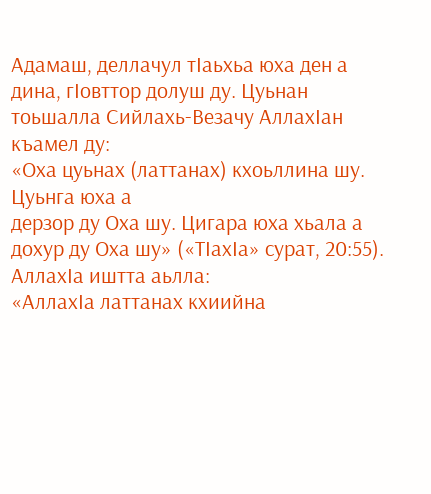Адамаш, деллачул тIаьхьа юха ден а дина, гIовттор долуш ду. Цуьнан
тоьшалла Сийлахь-Везачу АллахIан къамел ду:
«Оха цуьнах (латтанах) кхоьллина шу. Цуьнга юха а
дерзор ду Оха шу. Цигара юха хьала а дохур ду Оха шу» («ТIахIа» сурат, 20:55).
АллахIа иштта аьлла:
«АллахIа латтанах кхиийна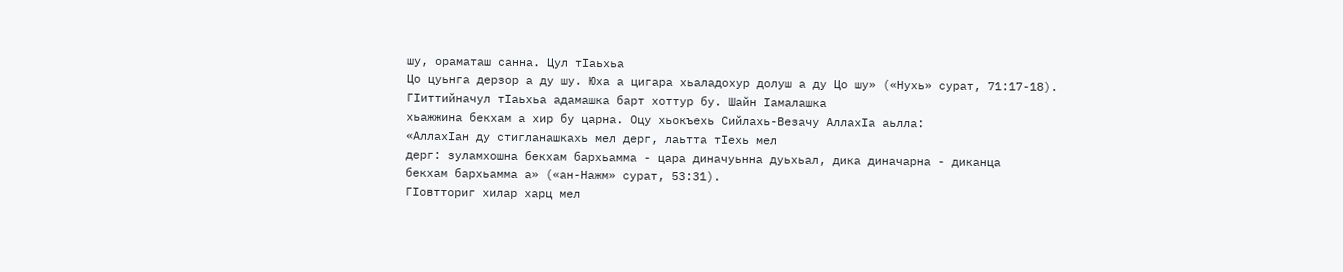шу, ораматаш санна. Цул тIаьхьа
Цо цуьнга дерзор а ду шу. Юха а цигара хьаладохур долуш а ду Цо шу» («Нухь» сурат, 71:17-18).
ГIиттийначул тIаьхьа адамашка барт хоттур бу. Шайн Iамалашка
хьажжина бекхам а хир бу царна. Оцу хьокъехь Сийлахь-Везачу АллахIа аьлла:
«АллахIан ду стигланашкахь мел дерг, лаьтта тIехь мел
дерг: зуламхошна бекхам бархьамма - цара диначуьнна дуьхьал, дика диначарна - диканца
бекхам бархьамма а» («ан-Нажм» сурат, 53:31).
ГIовтториг хилар харц мел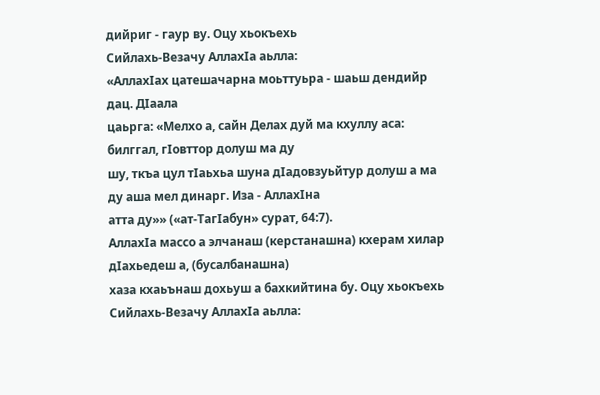дийриг - гаур ву. Оцу хьокъехь
Сийлахь-Везачу АллахIа аьлла:
«АллахIах цатешачарна моьттуьра - шаьш дендийр дац. ДIаала
цаьрга: «Мелхо а, сайн Делах дуй ма кхуллу аса: билггал, гIовттор долуш ма ду
шу, ткъа цул тIаьхьа шуна дIадовзуьйтур долуш а ма ду аша мел динарг. Иза - АллахIна
атта ду»» («ат-ТагIабун» сурат, 64:7).
АллахIа массо а элчанаш (керстанашна) кхерам хилар дIахьедеш а, (бусалбанашна)
хаза кхаьънаш дохьуш а бахкийтина бу. Оцу хьокъехь Сийлахь-Везачу АллахIа аьлла: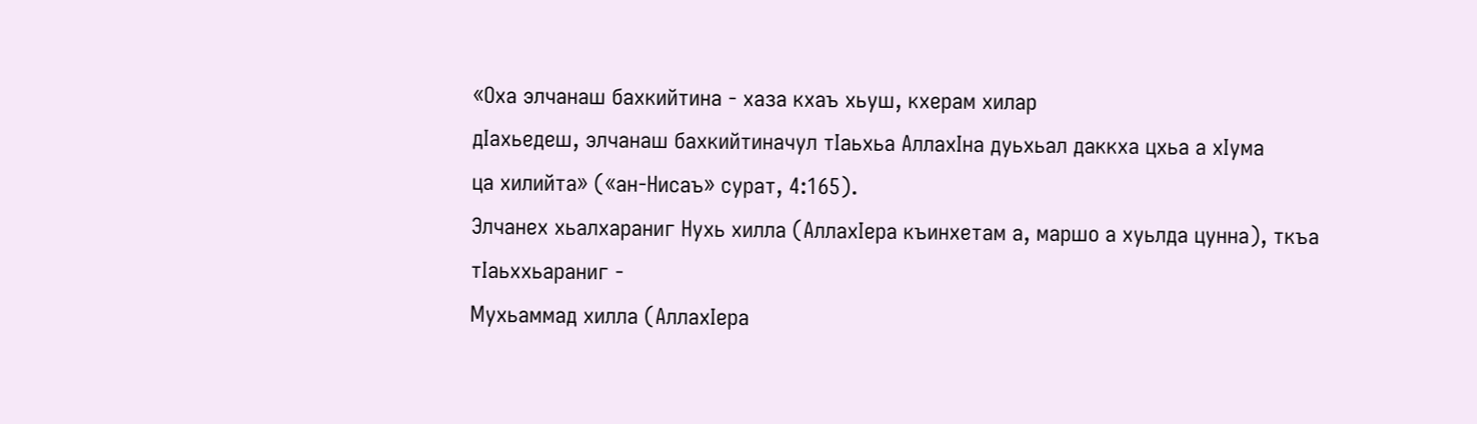«Оха элчанаш бахкийтина - хаза кхаъ хьуш, кхерам хилар
дIахьедеш, элчанаш бахкийтиначул тIаьхьа АллахIна дуьхьал даккха цхьа а хIума
ца хилийта» («ан-Нисаъ» сурат, 4:165).
Элчанех хьалхараниг Нухь хилла (АллахIера къинхетам а, маршо а хуьлда цунна), ткъа тIаьххьараниг -
Мухьаммад хилла (АллахIера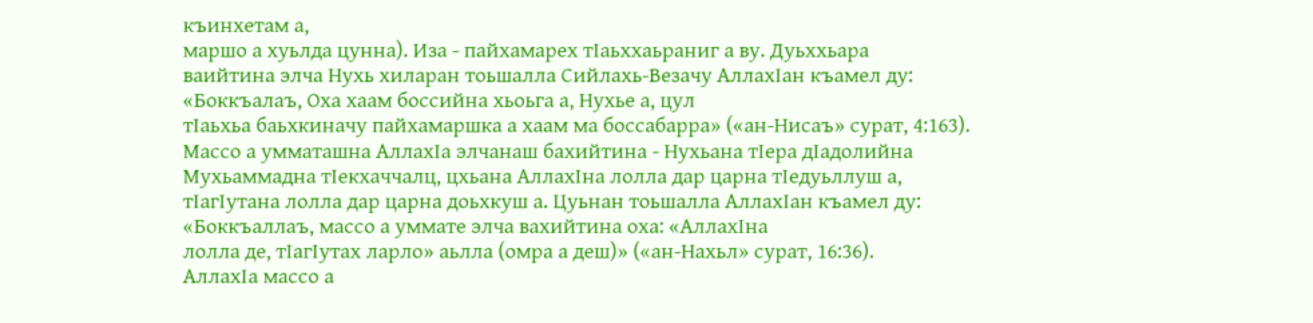къинхетам а,
маршо а хуьлда цунна). Иза - пайхамарех тIаьххаьраниг а ву. Дуьххьара
ваийтина элча Нухь хиларан тоьшалла Сийлахь-Везачу АллахIан къамел ду:
«Боккъалаъ, Оха хаам боссийна хьоьга а, Нухье а, цул
тIаьхьа баьхкиначу пайхамаршка а хаам ма боссабарра» («ан-Нисаъ» сурат, 4:163).
Массо а умматашна АллахIа элчанаш бахийтина - Нухьана тIера дIадолийна
Мухьаммадна тIекхаччалц, цхьана АллахIна лолла дар царна тIедуьллуш а,
тIагIутана лолла дар царна доьхкуш а. Цуьнан тоьшалла АллахIан къамел ду:
«Боккъаллаъ, массо а уммате элча вахийтина оха: «АллахIна
лолла де, тIагIутах ларло» аьлла (омра а деш)» («ан-Нахьл» сурат, 16:36).
АллахIа массо а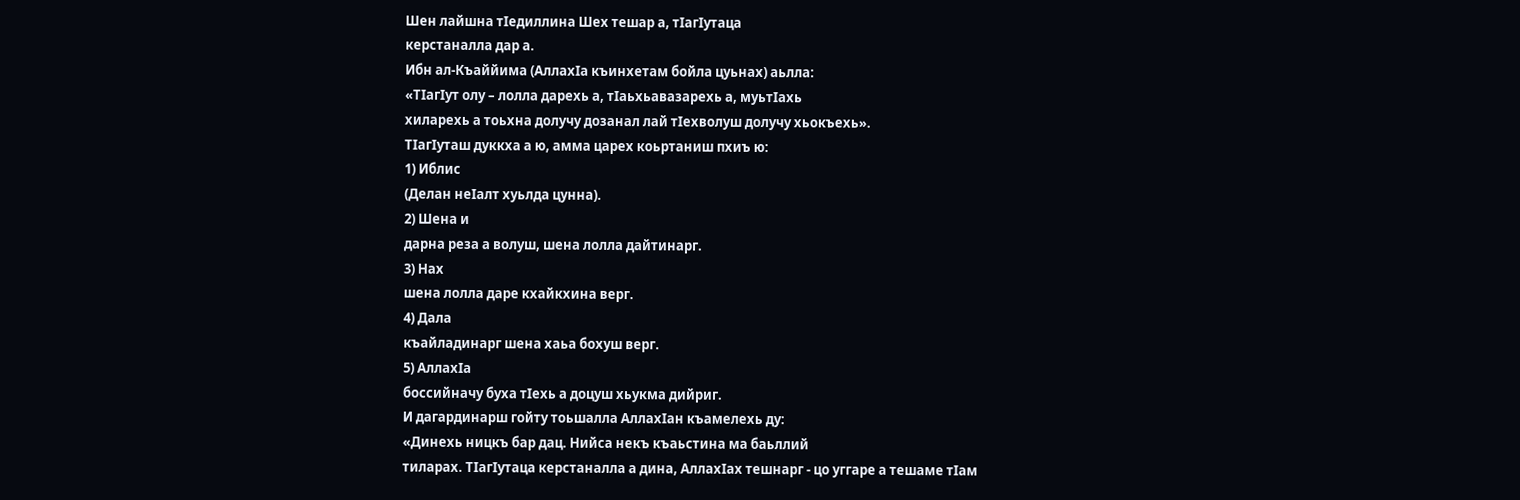Шен лайшна тIедиллина Шех тешар а, тIагIутаца
керстаналла дар а.
Ибн ал-Къаййима (АллахIа къинхетам бойла цуьнах) аьлла:
«ТIагIут олу – лолла дарехь а, тIаьхьавазарехь а, муьтIахь
хиларехь а тоьхна долучу дозанал лай тIехволуш долучу хьокъехь».
ТIагIуташ дуккха а ю, амма царех коьртаниш пхиъ ю:
1) Иблис
(Делан неIалт хуьлда цунна).
2) Шена и
дарна реза а волуш, шена лолла дайтинарг.
3) Нах
шена лолла даре кхайкхина верг.
4) Дала
къайладинарг шена хаьа бохуш верг.
5) АллахIа
боссийначу буха тIехь а доцуш хьукма дийриг.
И дагардинарш гойту тоьшалла АллахIан къамелехь ду:
«Динехь ницкъ бар дац. Нийса некъ къаьстина ма баьллий
тиларах. ТIагIутаца керстаналла а дина, АллахIах тешнарг - цо уггаре а тешаме тIам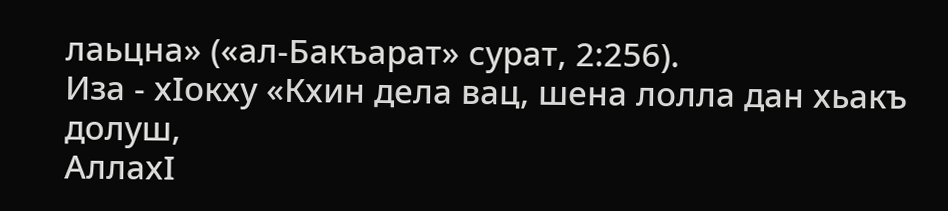лаьцна» («ал-Бакъарат» сурат, 2:256).
Иза - хIокху «Кхин дела вац, шена лолла дан хьакъ долуш,
АллахI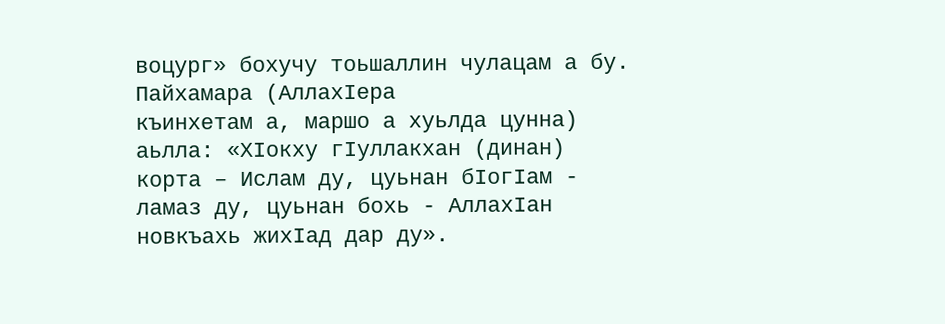воцург» бохучу тоьшаллин чулацам а бу.
Пайхамара (АллахIера
къинхетам а, маршо а хуьлда цунна) аьлла: «ХIокху гIуллакхан (динан)
корта – Ислам ду, цуьнан бIогIам - ламаз ду, цуьнан бохь - АллахIан новкъахь жихIад дар ду».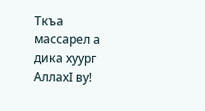Ткъа массарел а дика хуург АллахI ву!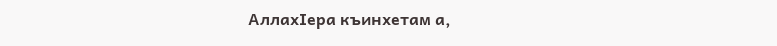АллахIера къинхетам а,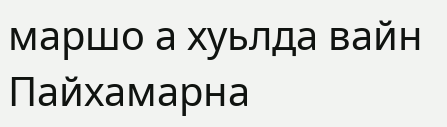маршо а хуьлда вайн Пайхамарна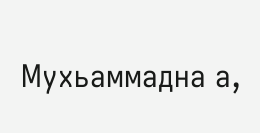Мухьаммадна а,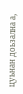цуьнан доьзална а,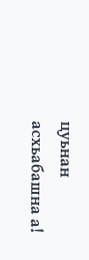цуьнан
асхьабашна а!